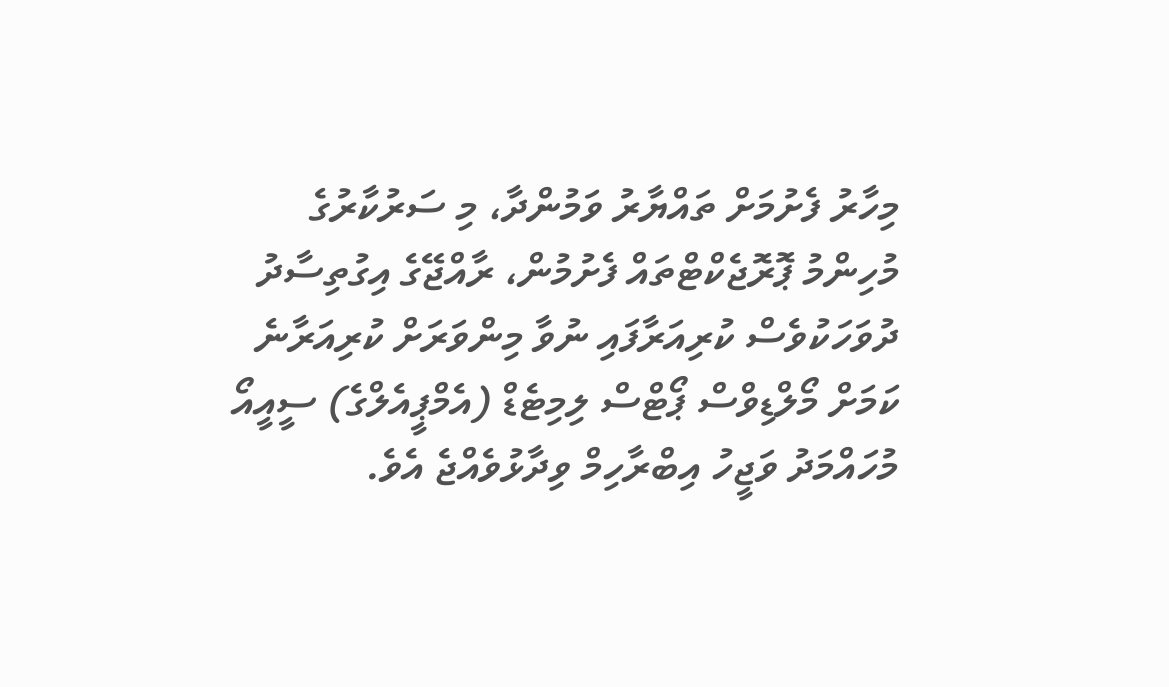މިހާރު ފެށުމަށް ތައްޔާރު ވަމުންދާ، މި ސަރުކާރުގެ މުހިންމު ޕޮރޮޖެކްޓްތައް ފެށުމުން، ރާއްޖޭގެ އިގުތިސާދު ދުވަހަކުވެސް ކުރިއަރާފައި ނުވާ މިންވަރަށް ކުރިއަރާނެ ކަމަށް މޯލްޑިވްސް ޕޯޓްސް ލިމިޓެޑް (އެމްޕީއެލްގެ) ސީއީއޯ މުހައްމަދު ވަޖީހު އިބްރާހިމް ވިދާޅުވެއްޖެ އެވެ.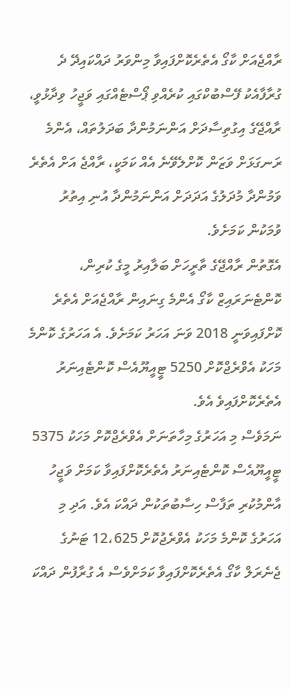ރާއްޖެއަށް ކާގޯ އެތެރެކޮށްފައިވާ މިންވަރު ދައްކައިދޭ ދެ ގުރާފާއެކު ފޭސްބުކްގައި ކުރެއްވި ޕޯސްޓެއްގައި ވަޖީހު ވިދާޅުވީ، ރާއްޖޭގެ އިގުތިސާދަށް އަންނަމުންދާ ބަދަލުތައް، އެންމެ ރަނގަޅަށް ވަޒަން ކޮށްލެވޭނެ އެއް ކަމަކީ، ރާއްޖެ އަށް އެތެރެ ވަމުންދާ މުދަލުގެ އަދަދަށް އަންނަމުންދާ އުނި އިތުރު ވުމަކުން ކަމަށެވެ.
އެގޮތުން ރާއްޖޭގެ ތާރީހަށް ބަލާއިރު މީގެ ކުރިން، ކޮންޓެނަރައިޒް ކާގޯ އެންމެ ގިނައިން ރާއްޖެއަށް އެތެރެ ކޮށްފައިވަނީ 2018 ވަނަ އަހަރު ކަމަށެވެ. އެ އަހަރުގެ ކޮންމެ މަހަކު އެވްރެޖްކޮށް 5250 ޓީއީޔޫއެސް ކޮންޓެއިނަރު އެތެރެކޮށްފައިވެ އެވެ.
ނަމަވެސް މި އަހަރުގެ މިހާތަނަށް އެވްރެޖްކޮށް މަހަކު 5375 ޓީއީޔޫއެސް ކޮންޓެއިނަރު އެތެރެކޮށްފައިވާ ކަމަށް ވަޖީހު އާންމުކުރި ތަފާސް ހިސާބުތަކުން ދައްކަ އެވެ. އަދި މި އަހަރުގެ ކޮންމެ މަހަކު އެވްރެޖުކޮށް 12،625 ޓަނުގެ ޖެނެރަލް ކާގޯ އެތެރެކޮށްފައިވާ ކަމަށްވެސް އެ ގުރާފުން ދައްކަ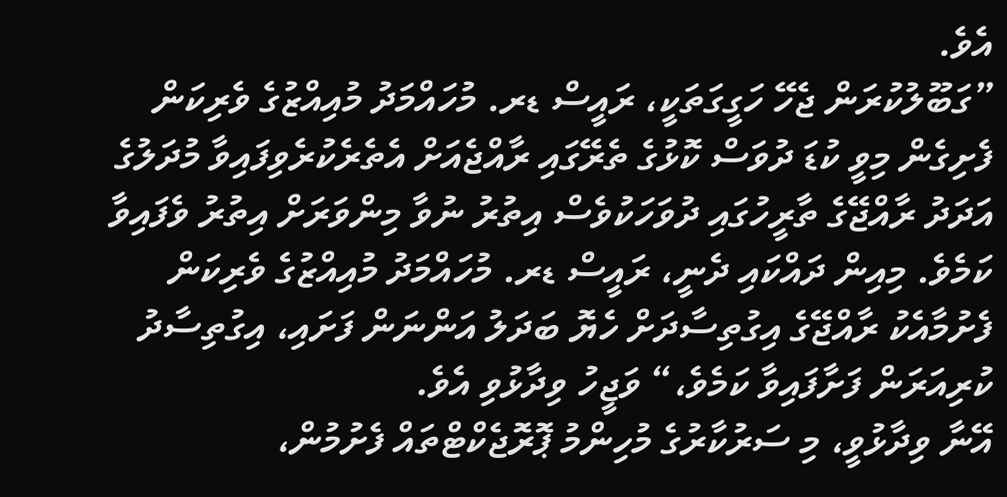އެވެ.
”ގަބޫލުކުރަން ޖެހޭ ހަގީގަތަކީ، ރައީސް ޑރ. މުހައްމަދު މުއިއްޒުގެ ވެރިކަން ފެށިގެން މިވީ ކުޑަ ދުވަސް ކޮޅުގެ ތެރޭގައި ރާއްޖެއަށް އެތެރެކުރެވިފައިވާ މުދަލުގެ އަދަދު ރާއްޖޭގެ ތާރީހުގައި ދުވަހަކުވެސް އިތުރު ނުވާ މިންވަރަށް އިތުރު ވެފައިވާ ކަމެވެ. މިއިން ދައްކައި ދެނީ، ރައީސް ޑރ. މުހައްމަދު މުއިއްޒުގެ ވެރިކަން ފެށުމާއެކު ރާއްޖޭގެ އިގުތިސާދަށް ހެޔޮ ބަދަލު އަންނަން ފަށައި، އިގުތިސާދު ކުރިއަރަން ފަށާފައިވާ ކަމެވެ،“ ވަޖީހު ވިދާޅުވި އެވެ.
އޭނާ ވިދާޅުވީ، މި ސަރުކާރުގެ މުހިންމު ޕޮރޮޖެކްޓްތައް ފެށުމުން،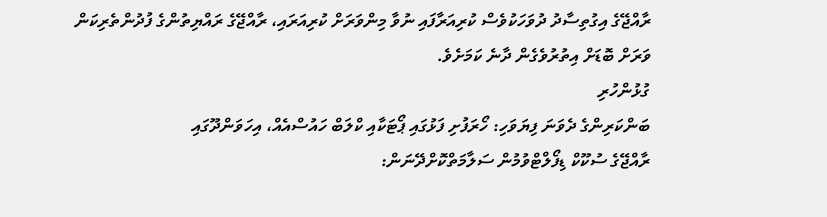ރާއްޖޭގެ އިގުތިސާދު ދުވަހަކުވެސް ކުރިއަރާފައި ނުވާ މިންވަރަށް ކުރިއަރައި، ރާއްޖޭގެ ރައްޔިތުންގެ ފުދުންތެރިކަން ވަރަށް ބޮޑަށް އިތުރުވެގެން ދާނެ ކަމަށެވެ.
ގުޅުންހުރި
ބަންކަރިންގެ ދެވަނަ ފިޔަވަހި: ހޯރަފުށި ފަޅުގައި ޕޯޓަކާއި ކްލަބް ހައުސްއެއް، އިހަވަންދޫގައި
ރާއްޖޭގެ ސުކޫކް ޑިފޯލްޓްވުމުން ސަލާމަތްކޮށްދޭނަން: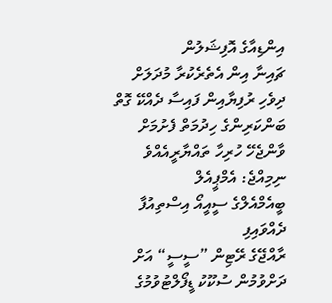އިންޑިއާގެ އޮފިޝަލުން
ޗައިނާ އިން އެތެރެކުރާ މުދަލަށް ދިވެހި ރުފިޔާއިން ފައިސާ ދެއްކޭ ގޮތް
ބަންކަރިންގެ ހިދުމަތް ފެށުމަށް ވާންޖެހޭ ހުރިހާ ތައްޔާރީއެއްވެ ނިމިއްޖެ: އެމްޕީއެލް
ބީއެމްއެލްގެ ސީއީއޯ އިސްތިއުފާ ދެއްވައިފި
ރާއްޖޭގެ ރޭޓިން ”ސީސީ“ އަށް ދަށްވުމުން ސުކޫކު ޑީފޯލްޓުވުމުގެ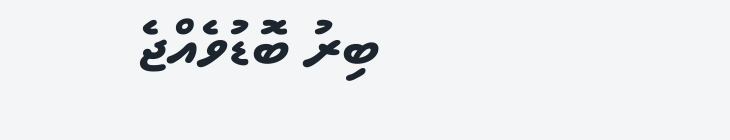ބިރު ބޮޑުވެއްޖެ